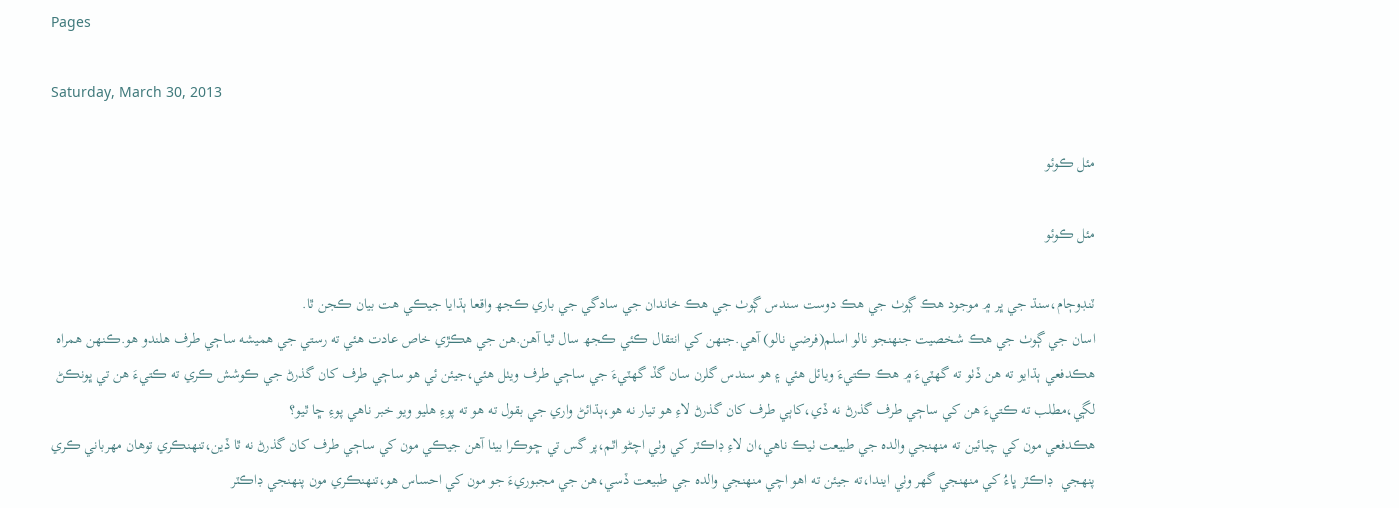Pages

Saturday, March 30, 2013

مئل ڪوئو

مئل ڪوئو

ٽنڊوڄام،سنڌ جي ڀر ۾ موجود هڪ ڳوٺ جي هڪ دوست سندس ڳوٺ جي هڪ خاندان جي سادگي جي باري ڪجھ واقعا ٻڌايا جيڪي هت بيان ڪجن ٿا.
اسان جي ڳوٺ جي هڪ شخصيت جنهنجو نالو اسلم(فرضي نالو) آهي.جنهن کي انتقال ڪئي ڪجھ سال ٿيا آهن.هن جي هڪڙي خاص عادت هئي ته رستي جي هميشه ساڄي طرف هلندو هو.ڪنهن همراه هڪدفعي ٻڌايو ته هن ڏٺو ته گھٽيءَ ۾ هڪ ڪتيءَ ويائل هئي ۽ هو سندس گلرن سان گڏ گھٽيءَ جي ساڄي طرف ويٺل هئي،جيئن ئي هو ساڄي طرف کان گذرڻ جي ڪوشش ڪري ته ڪتيءَ هن تي ڀونڪڻ لڳي،مطلب ته ڪتيءَ هن کي ساڄي طرف گذرڻ نه ڏي،کاٻي طرف کان گذرڻ لاءِ هو تيار نه هو،ٻڌائڻ واري جي بقول ته هو ته پوءِ هليو ويو خبر ناهي پوءِ ڇا ٿيو؟
هڪدفعي مون کي چيائين ته منهنجي والده جي طبيعت ٺيڪ ناهي،ان لاءِ ڊاڪٽر کي وٺي اچڻو اٿم،پر گس تي ڇوڪرا بيٺا آهن جيڪي مون کي ساڄي طرف کان گذرڻ نه ٿا ڏين،تنهنڪري توهان مهرباني ڪري پنهجي  ڊاڪٽر ڀاءُ کي منهنجي گھر وٺي ايندا،ته جيئن ته اهو اچي منهنجي والده جي طبيعت ڏسي،هن جي مجبوريءَ جو مون کي احساس هو،تنهنڪري مون پنهنجي ڊاڪٽر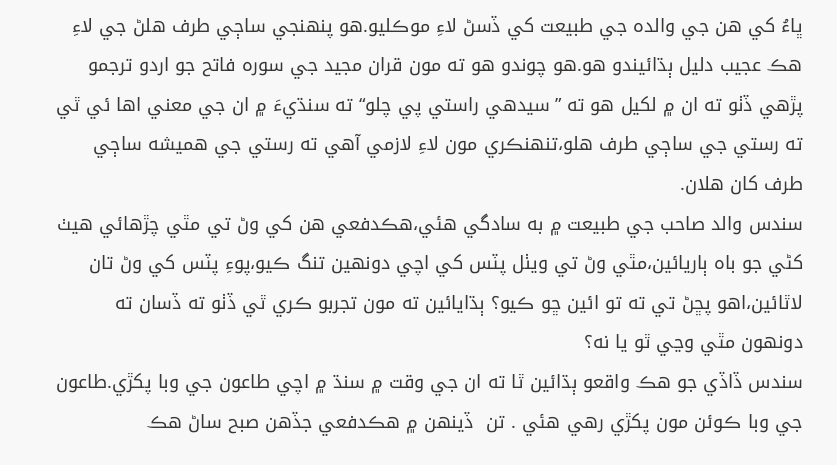ڀاءُ کي هن جي والده جي طبيعت کي ڏسڻ لاءِ موڪليو.هو پنهنجي ساڄي طرف هلڻ جي لاءِ هڪ عجيب دليل ٻڌائيندو هو.هو چوندو هو ته مون قران مجيد جي سوره فاتح جو اردو ترجمو پڙهي ڏٺو ته ان ۾ لکيل هو ته ”سيدهي راستي پي چلو“ ته سنڌيءَ ۾ ان جي معني اها ئي ٿي ته رستي جي ساڄي طرف هلو،تنهنڪري مون لاءِ لازمي آهي ته رستي جي هميشه ساڄي طرف کان هلان.
سندس والد صاحب جي طبيعت ۾ به سادگي هئي،هڪدفعي هن کي وڻ تي مٿي چڙهائي هيٺ کڻي جو باه ٻاريائين،مٿي وڻ تي ويٺل پٽس کي اچي دونهين تنگ ڪيو،پوءِ پٽس کي وڻ تان لاٿائين،اهو پڇڻ تي ته تو ائين ڇو ڪيو؟ ٻڌايائين ته مون تجربو ڪري ٿي ڏٺو ته ڏسان ته دونهون مٿي وڃي ٿو يا نه؟
سندس ڏاڏي جو هڪ واقعو ٻڌائين ٿا ته ان جي وقت ۾ سنڌ ۾ اچي طاعون جي وبا پکڙي.طاعون جي وبا ڪوئن مون پکڙي رهي هئي . تن  ڏينهن ۾ هڪدفعي جڏهن صبح ساڻ هڪ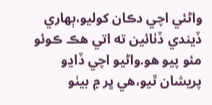واڻئي اچي دڪان کوليو،ٻهاري ڏيندي ڏٺائين ته اتي هڪ ڪوئو مئو پيو هو.واڻيو اچي ڏاڍو پريشان ٿيو،هي ڀر ۾ بيٺو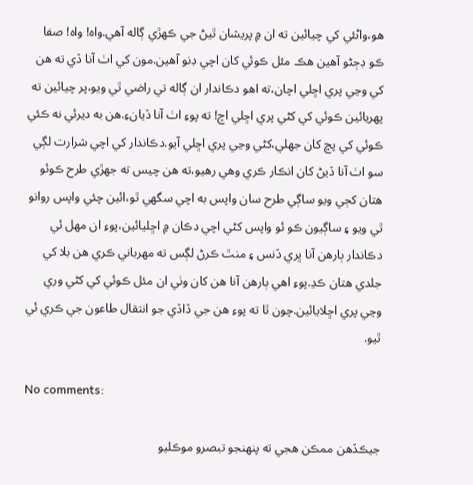هو،واڻئي کي چيائين ته ان ۾ پريشان ٿيڻ جي ڪهڙي ڳاله آهي.واه! واه! صفا ڪو ڊڄڻو آهين هڪ مئل ڪوئي کان اچي ڊنو آهين.مون کي اٺ آنا ڏي ته هن کي وڃي پري اڇلي اچان،ته اهو دڪاندار ان ڳاله تي راضي ٿي ويو،پر چيائين ته پهريائين ڪوئي کي کڻي پري اڇلي اچ! ته پوءِ اٺ آنا ڏيانءِ.هن به ديرئي نه ڪئي ڪوئي کي پڇ کان جھلي،کڻي وڃي پري اڇلي آيو.دڪاندار کي اچي شرارت لڳي سو اٺ آنا ڏيڻ کان انڪار ڪري وهي رهيو،ته هن چيس ته جھڙي طرح ڪوئو هتان کڄي ويو ساڳي طرح سان واپس به اچي سگھي ٿو،ائين چئي واپس روانو ٿي ويو ۽ ساڳيون ڪو ئو واپس کڻي اچي دڪان ۾ اڇليائين،پوءِ ان مهل ئي دڪاندار ٻارهن آنا ڀري ڏنس ۽ منٿ ڪرڻ لڳس ته مهرباني ڪري هن بلا کي جلدي هتان ڪڍ.پوءِ اهي ٻارهن آنا هن کان وٺي ان مئل ڪوئي کي کڻي وري وڃي پري اڇلايائين.چون ٿا ته پوءِ هن جي ڏاڏي جو انتقال طاعون جي ڪري ئي ٿيو.

No comments:

جيڪڏهن ممڪن هجي ته پنهنجو تبصرو موڪليو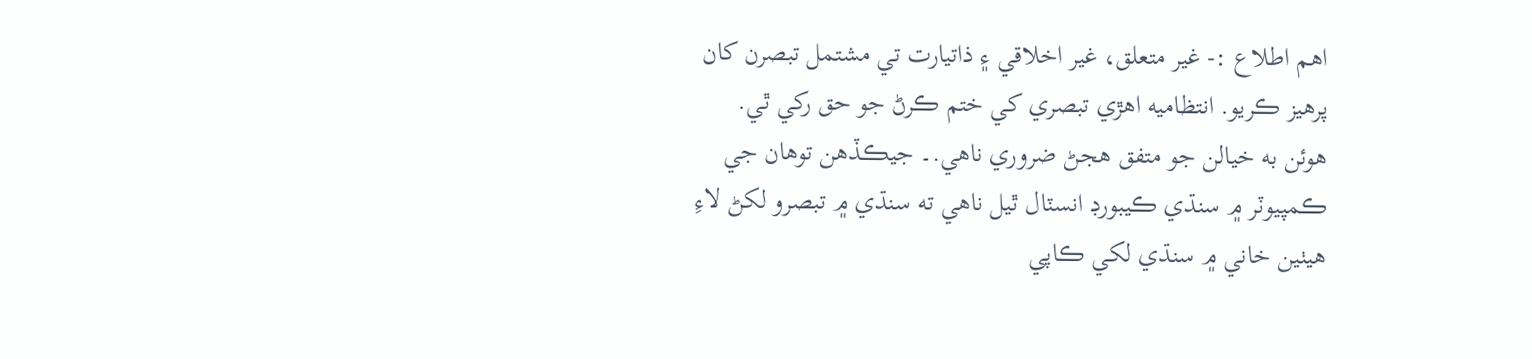اهم اطلاع :- غير متعلق، غير اخلاقي ۽ ذاتيارت تي مشتمل تبصرن کان پرهيز ڪريو. انتظاميه اهڙي تبصري کي ختم ڪرڻ جو حق رکي ٿي. هوئن به خيالن جو متفق هجڻ ضروري ناهي.۔ جيڪڏهن توهان جي ڪمپيوٽر ۾ سنڌي ڪيبورڊ انسٽال ٿيل ناهي ته سنڌي ۾ تبصرو لکڻ لاءِ هيٺين خاني ۾ سنڌي لکي ڪاپي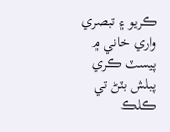ڪريو ۽ تبصري واري خاني ۾ پيسٽ ڪري پبلش بٽڻ تي ڪلڪ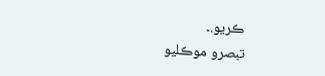ڪريو.۔
تبصرو موڪليو